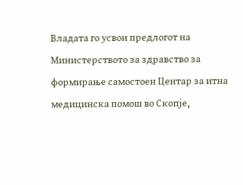Владата го усвои предлогот на Министерството за здравство за формирање самостоен Центар за итна медицинска помош во Скопје,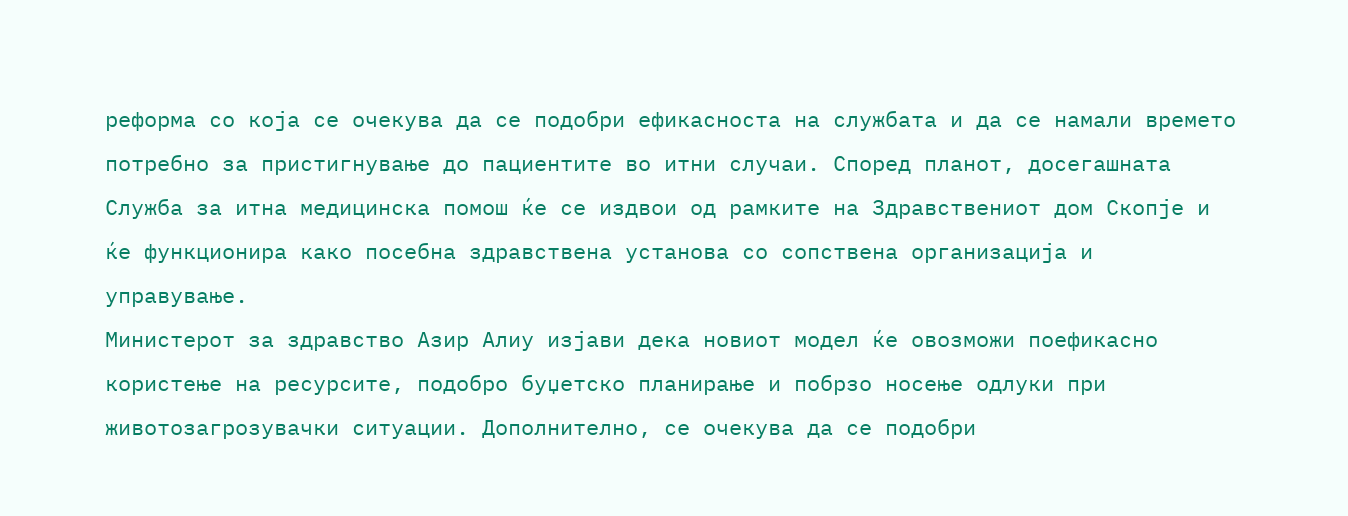реформа со која се очекува да се подобри ефикасноста на службата и да се намали времето потребно за пристигнување до пациентите во итни случаи. Според планот, досегашната Служба за итна медицинска помош ќе се издвои од рамките на Здравствениот дом Скопје и ќе функционира како посебна здравствена установа со сопствена организација и управување.
Министерот за здравство Азир Алиу изјави дека новиот модел ќе овозможи поефикасно користење на ресурсите, подобро буџетско планирање и побрзо носење одлуки при животозагрозувачки ситуации. Дополнително, се очекува да се подобри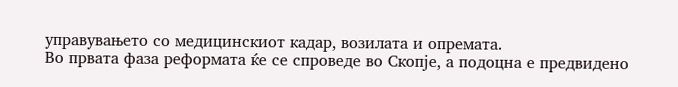управувањето со медицинскиот кадар, возилата и опремата.
Во првата фаза реформата ќе се спроведе во Скопје, а подоцна е предвидено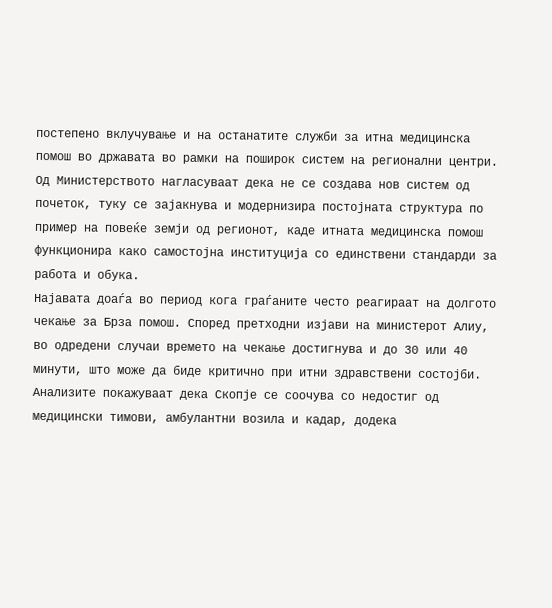постепено вклучување и на останатите служби за итна медицинска помош во државата во рамки на поширок систем на регионални центри. Од Министерството нагласуваат дека не се создава нов систем од почеток, туку се зајакнува и модернизира постојната структура по пример на повеќе земји од регионот, каде итната медицинска помош функционира како самостојна институција со единствени стандарди за работа и обука.
Најавата доаѓа во период кога граѓаните често реагираат на долгото чекање за Брза помош. Според претходни изјави на министерот Алиу, во одредени случаи времето на чекање достигнува и до 30 или 40 минути, што може да биде критично при итни здравствени состојби. Анализите покажуваат дека Скопје се соочува со недостиг од медицински тимови, амбулантни возила и кадар, додека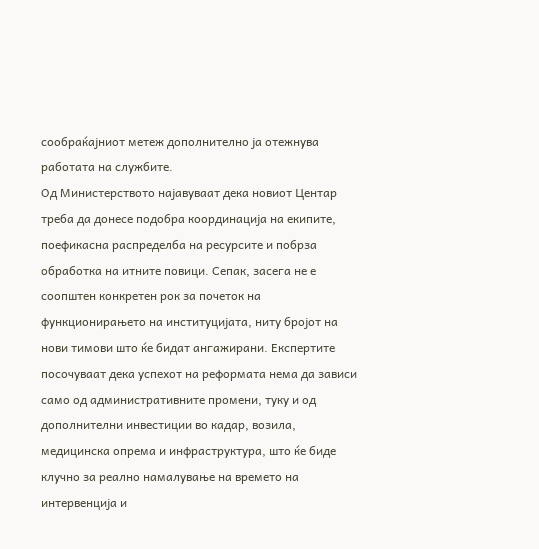сообраќајниот метеж дополнително ја отежнува работата на службите.
Од Министерството најавуваат дека новиот Центар треба да донесе подобра координација на екипите, поефикасна распределба на ресурсите и побрза обработка на итните повици. Сепак, засега не е соопштен конкретен рок за почеток на функционирањето на институцијата, ниту бројот на нови тимови што ќе бидат ангажирани. Експертите посочуваат дека успехот на реформата нема да зависи само од административните промени, туку и од дополнителни инвестиции во кадар, возила, медицинска опрема и инфраструктура, што ќе биде клучно за реално намалување на времето на интервенција и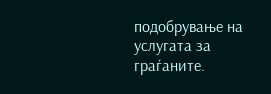подобрување на услугата за граѓаните.